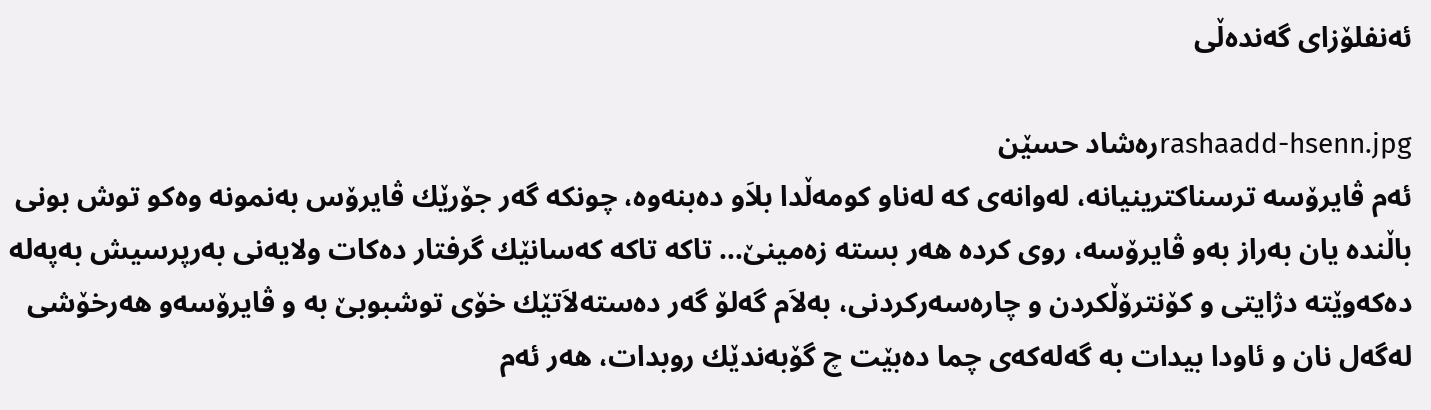ئه‌نفلۆزای‌ گه‌نده‌ڵی‌

rashaadd-hsenn.jpgره‌شاد حسێن
ئه‌م ڤایرۆسه‌ ترسناكترینیانه‌، له‌وانه‌ی‌ كه‌ له‌ناو كومه‌ڵدا بلاَو ده‌بنه‌وه‌، چونكه‌ گه‌ر جۆرێك ڤایرۆس به‌نمونه‌ وه‌كو توش بونی‌ باڵنده‌ یان به‌راز به‌و ڤایرۆسه‌، روی‌ كرده‌ هه‌ر بسته‌ زه‌مینێ‌… تاكه‌ تاكه‌ كه‌سانێك گرفتار ده‌كات ولایه‌نی‌ به‌رپرسیش به‌په‌له‌ ده‌كه‌وێته‌ دژایتی‌ و كۆنترۆڵكردن و چاره‌سه‌ركردنی‌، به‌لاَم گه‌لۆ گه‌ر ده‌سته‌لاَتێك خۆی‌ توشبوبێ‌ به‌ و ڤایرۆسه‌و هه‌رخۆشی‌ له‌گه‌ل نان و ئاودا بیدات به‌ گه‌له‌كه‌ی‌ چما ده‌بێت چ گۆبه‌ندێك روبدات، هه‌ر ئه‌م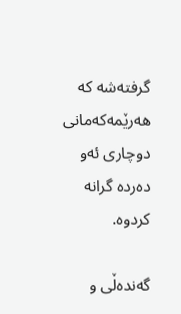گرفته‌شه‌ كه‌ هه‌رێمه‌كه‌مانی‌ دوچاری‌ ئه‌و ده‌رده‌ گرانه‌ كردوه‌.

گه‌نده‌ڵی‌ و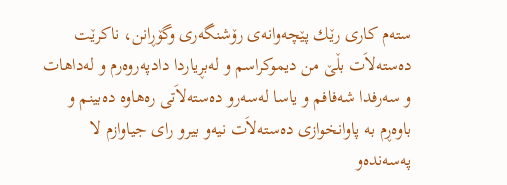سته‌م كاری‌ رێك پێچه‌وانه‌ی‌ رۆشنگه‌ری‌ وگۆڕانن، ناكرێت ده‌سته‌لاَت بڵێ‌ من دیموكراسم و له‌بڕیاردا دادپه‌روه‌رم و له‌داهات و سه‌رفدا شه‌فافم و یاسا له‌سه‌رو ده‌سته‌لاَتی‌ ره‌هاوه‌ ده‌بینم و باوه‌ڕم به‌ پاوانخوازی‌ ده‌سته‌لاَت نیه‌و بیرو رای‌ جیاوازم لا په‌سه‌نده‌و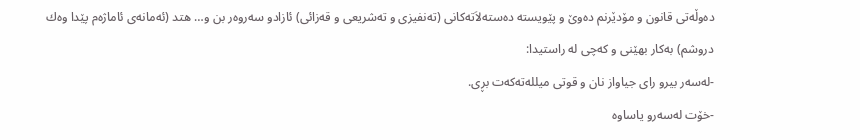ده‌وڵه‌تی‌ قانون و مۆدێرنم ده‌وێ‌ و پێویسته‌ ده‌سته‌لاَته‌كانی‌ (ته‌نفیزی‌ و ته‌شریعی‌ و قه‌زائی) ئازادو سه‌روه‌ر بن و… هتد (ئه‌مانه‌ی‌ ئاماژه‌م پێدا وه‌ك دروشم) به‌كار بهێنی‌ و كه‌چی‌ له‌ راستیدا:
-له‌سه‌ر بیرو رای‌ جیاواز نان و قوتی‌ میلله‌ته‌كه‌ت بڕی‌.
-خۆت له‌سه‌رو یاساوه‌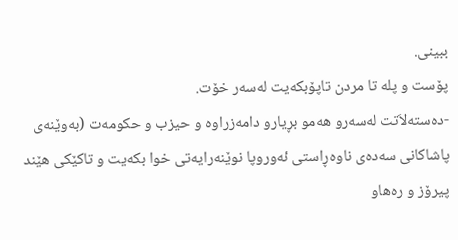ببینی‌.
پۆست و پله‌ تا مردن تاپۆبكه‌یت له‌سه‌ر خۆت.
-ده‌سته‌لاَتت له‌سه‌رو هه‌مو بڕیارو دامه‌زراوه‌ و حیزب و حكومه‌ت (به‌وێنه‌ی‌ پاشاكانی‌ سه‌ده‌ی‌ ناوه‌ڕاستی‌ ئه‌وروپا نوێنه‌رایه‌تی‌ خوا بكه‌یت و تاكێكی‌ هێند پیرۆز و ره‌هاو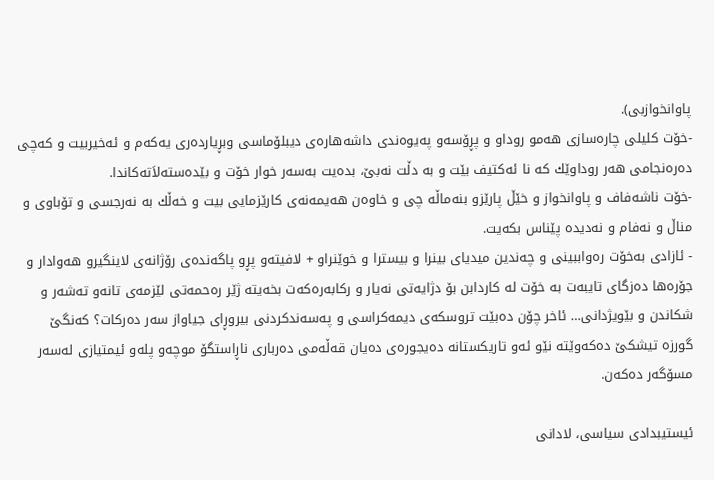پاوانخوازبی‌).
-خۆت كلیلی‌ چاره‌سازی‌ هه‌مو روداو و پڕۆسه‌و په‌یوه‌ندی‌ داشه‌هاره‌ی‌ دیبلۆماسی‌ وبڕیارده‌ری‌ یه‌كه‌م و ئه‌خیربیت و كه‌چی‌ ده‌ره‌نجامی‌ هه‌ر روداوێك كه‌ نا ئه‌كتیف بێت و به‌ دڵت نه‌بێ‌، بده‌یت به‌سه‌ر خوار خۆت و بێده‌سته‌لاَته‌كاندا.
-خۆت ناشه‌فاف و پاوانخواز و خێڵ پارێزو بنه‌ماڵه‌ چی‌ و خاوه‌ن هه‌یمه‌نه‌ی‌ كارێزمایی‌ بیت و خه‌ڵك به‌ نه‌رجسی‌ و تۆباوی‌ و مناڵ و نه‌فام و نه‌دیده‌ پێناس بكه‌یت.
- ئازادی‌ به‌خۆت ره‌واببینی‌ و چه‌ندین میدیای‌ بینرا و بیسترا و خوێنراو + لافیته‌و پڕو پاگه‌نده‌ی‌ رۆژانه‌ی‌ لاینگیرو هه‌وادار و جۆره‌ها ده‌زگای‌ تایبه‌ت به‌ خۆت له‌ كاردابن بۆ دژایه‌تی‌ نه‌یار و ركابه‌ره‌كه‌ت بخه‌یته‌ ژێر ره‌حمه‌تی‌ لێزمه‌ی‌ تانه‌و ته‌شه‌ر و شكاندن و بێویژدانی‌… ئاخر چۆن ده‌بێت تروسكه‌ی‌ دیمه‌كراسی‌ و په‌سه‌ندكردنی‌ بیروڕای‌ جیاواز سه‌ر ده‌ركات؟ كه‌نگێ‌ گورزه‌ تیشكێ‌ ده‌كه‌وێته‌ نێو ئه‌و تاریكستانه‌ ده‌یجوره‌ی‌ ده‌یان قه‌ڵه‌می‌ ده‌رباری‌ ناڕاستگۆ موچه‌و پله‌و ئیمتیازی‌ له‌سه‌ر مسۆگه‌ر ده‌كه‌ن.

ئیستیبدادی‌ سیاسی‌، لادانی‌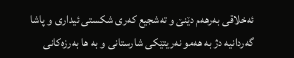ئه‌خلاقی‌ به‌رهه‌م دێنێ‌ و ته‌شجیع كه‌ری‌ شكستی‌ ئیداری‌ و پاشا گه‌ردانیه‌ دژ به‌ هه‌مو نه‌ریتێكی‌ شارستانی‌ و به‌ ها به‌رزه‌كانی‌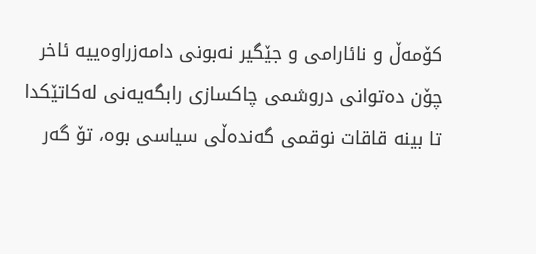كۆمه‌ڵ و نائارامی‌ و جێگیر نه‌بونی‌ دامه‌زراوه‌ییه‌ ئاخر چۆن ده‌توانی‌ دروشمی‌ چاكسازی‌ رابگه‌یه‌نی‌ له‌كاتێكدا تا بینه‌ قاقات نوقمی‌ گه‌نده‌ڵی‌ سیاسی‌ بوه‌، تۆ گه‌ر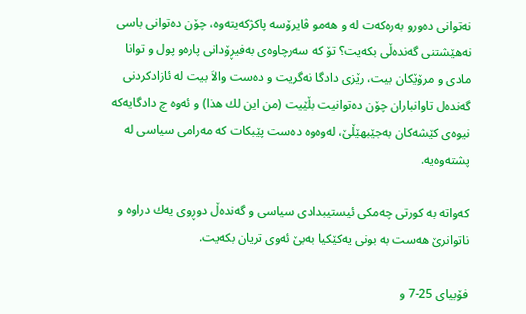نه‌توانی‌ ده‌ورو به‌ره‌كه‌ت له‌ و هه‌مو ڤایرۆسه‌ پاكژكه‌یته‌وه‌، چۆن ده‌توانی‌ باسی‌ نه‌هێشتنی‌ گه‌نده‌ڵی‌ بكه‌یت؟ تۆ كه‌ سه‌رچاوه‌ی‌ به‌فیڕۆدانی‌ پاره‌و پول و توانا مادی‌ و مرۆێكان بیت، رێزی‌ دادگا نه‌گریت و ده‌ست والاَ بیت له‌ ئازادكردنی‌ گه‌نده‌ل تاوانباران چۆن ده‌توانیت بڵێیت (من اين لك هذا) و ئه‌وه‌ چ دادگایه‌كه‌ نیوه‌ی‌ كێشه‌كان به‌جێبهێڵێ‌، له‌وه‌وه‌ ده‌ست پێبكات كه‌ مه‌رامی‌ سیاسی‌ له‌ پشته‌وه‌یه‌.

كه‌واته‌ به‌ كورتی‌ چه‌مكی‌ ئیستیبدادی‌ سیاسی‌ و گه‌نده‌ڵ دوڕوی‌ یه‌ك دراوه‌ و ناتوانرێ‌ هه‌ست به‌ بونی‌ یه‌كێكیا به‌بێ‌ ئه‌وی‌ تریان بكه‌یت.

فۆبیای‌ 25-7 و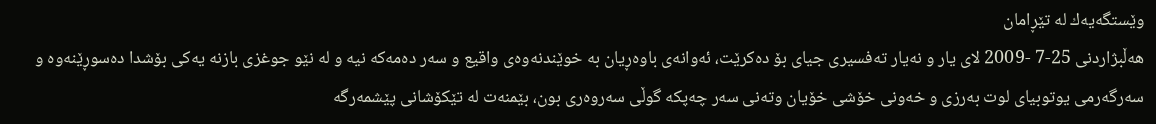وێستگه‌یه‌ك له‌ تێڕامان
هه‌ڵبژاردنی‌ 25-7 -2009 لای‌ یار و نه‌یار ته‌فسیری‌ جیای‌ بۆ ده‌كرێت، ئه‌وانه‌ی‌ باوه‌ڕیان به‌ خوێندنه‌وه‌ی‌ واقیع و سه‌ر ده‌مه‌كه‌ نیه‌ و له‌ نێو جوغزی‌ بازنه‌ یه‌كی‌ بۆشدا ده‌سوڕێنه‌وه‌ و سه‌رگه‌رمی‌ یوتوبیای‌ لوت به‌رزی‌ و خه‌ونی‌ خۆشی‌ خۆیان وته‌نی‌ سه‌ر چه‌پكه‌ گوڵی‌ سه‌روه‌ری‌ بون، بێمنه‌ت له‌ تێكۆشانی‌ پێشمه‌رگه‌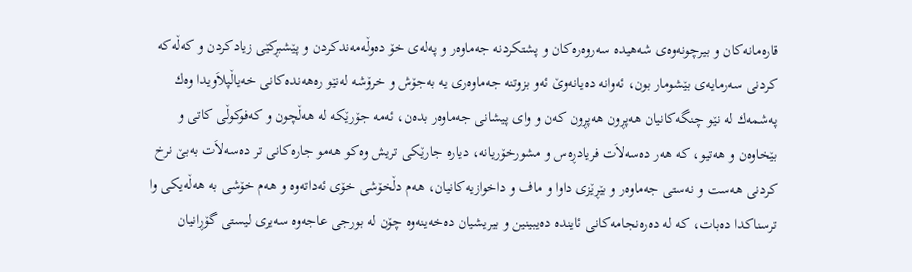قاره‌مانه‌كان و بیرچونه‌وه‌ی‌ شه‌هیده‌ سه‌روه‌ره‌كان و پشتكردنه‌ جه‌ماوه‌ر و په‌له‌ی‌ خۆ ده‌وڵه‌مه‌ندكردن و پێشبڕكێی‌ زیادكردن و كه‌ڵه‌كه‌ كردنی‌ سه‌رمایه‌ی‌ بێشومار بون، ئه‌وانه‌ ده‌یانه‌وێ‌ ئه‌و بزوتنه‌ جه‌ماوه‌ری‌ یه‌ به‌جۆش و خرۆشه‌ له‌نێو ره‌هه‌نده‌كانی‌ خه‌یاڵپلاَویدا وه‌ك په‌شمه‌ك له‌ نێو چنگه‌كانیان هه‌پڕون هه‌پڕون كه‌ن و وای‌ پیشانی‌ جه‌ماوه‌ر بده‌ن، ئه‌مه‌ جۆرێكه‌ له‌ هه‌ڵچون و كه‌فوكوڵی‌ كاتی‌ و بێخاوه‌ن و هه‌تیو، كه‌ هه‌ر ده‌سه‌لاَت فریادڕه‌س و مشورخۆریانه‌، دیاره‌ جارێكی‌ تریش وه‌كو هه‌مو جاره‌كانی‌ تر ده‌سه‌لاَت به‌بێ نرخ كردنی‌ هه‌ست و نه‌ستی‌ جه‌ماوه‌ر و بێڕێزی‌ داوا و ماف و داخوازیه‌كانیان، هه‌م دڵخۆشی‌ خۆی‌ ئه‌داته‌وه‌ و هه‌م خۆشی‌ به‌ هه‌ڵه‌یكی‌ وا ترسناكدا ده‌بات، كه‌ له‌ ده‌ره‌نجامه‌كانی‌ ئاینده‌ ده‌یبینین و بیریشیان ده‌خه‌ینه‌وه‌ چۆن له‌ بورجی‌ عاجه‌وه‌ سه‌یری‌ لیستی‌ گۆڕانیان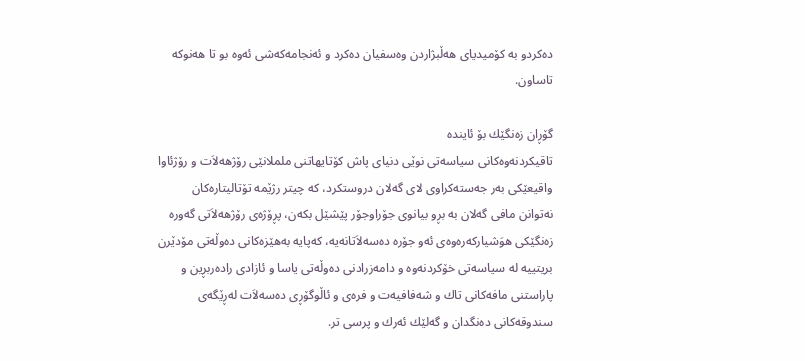ده‌كردو به‌ كۆمیدیای‌ هه‌ڵبژاردن وه‌سفیان ده‌كرد و ئه‌نجامه‌كه‌شی‌ ئه‌وه‌ بو تا هه‌نوكه‌ تاساون.

گۆڕان زه‌نگێك بۆ ئاینده‌
تاقیكردنه‌وه‌كانی‌ سیاسه‌تی‌ نوێی‌ دنیای‌ پاش كۆتایهاتنی‌ ململانێی‌ رۆژهه‌لاَت و رۆژئاوا واقیعێكی‌ به‌ر جه‌سته‌كراوی‌ لای‌ گه‌لان دروستكرد، كه‌ چیتر رژێمه‌ تۆتالیتاره‌كان نه‌توانن مافی‌ گه‌لان به‌ بڕو بیانوی‌ جۆراوجۆر پێشێل بكه‌ن، پڕۆژه‌ی‌ رۆژهه‌لاَتی‌ گه‌وره‌ زه‌نگێكی‌ هوَشیاركه‌ره‌وه‌ی‌ ئه‌و جۆره‌ ده‌سه‌لاَتانه‌یه‌، كه‌پایه‌ به‌هێزه‌كانی‌ ده‌وڵه‌تی‌ مۆدێرن بریتییه‌ له‌ سیاسه‌تی‌ خۆكردنه‌وه‌ و دامه‌زرادنی‌ ده‌وڵه‌تی‌ یاسا و ئازادی‌ راده‌ربڕین و پاراستنی‌ مافه‌كانی‌ تاك و شه‌فافیه‌ت و فره‌ی‌ و ئاڵوگۆڕی‌ ده‌سه‌لاَت له‌ڕێگه‌ی‌ سندوقه‌كانی‌ ده‌نگدان و گه‌لێك ئه‌رك و پرسی‌ تر.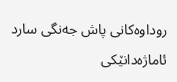روداوه‌كانی‌ پاش جه‌نگی‌ سارد ئاماژه‌دانێكی‌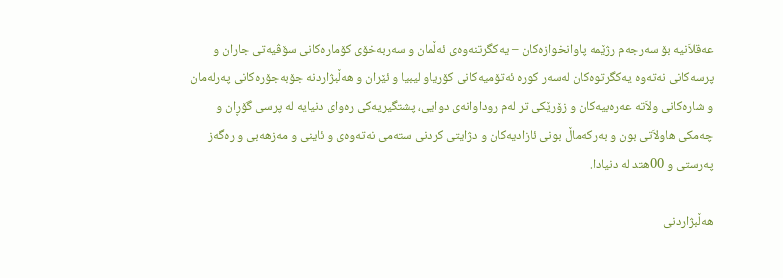عه‌قلاَنیه‌ بۆ سه‌رجه‌م رژێمه‌ پاوانخوازه‌كان – یه‌كگرتنه‌وه‌ی‌ ئه‌ڵمان و سه‌ربه‌خۆی‌ كۆماره‌كانی‌ سۆڤیه‌تی‌ جاران و پرسه‌كانی‌ نه‌ته‌وه‌ یه‌كگرتوه‌كان له‌سه‌ر كوره‌ ئه‌تۆمیه‌كانی‌ كۆریاو لیبیا و ئێران و هه‌ڵبژاردنه‌ جۆبه‌جۆره‌كانی‌ په‌رله‌مان و شاره‌كانی‌ ولاَته‌ عه‌ره‌بیه‌كان و زۆرێكی‌ تر له‌م روداوانه‌ی‌ دوایی‌، پشتگیریه‌كی‌ ره‌وای‌ دنیایه‌ له‌ پرسی‌ گۆڕان و چه‌مكی‌ هاولاَتی‌ بون و به‌ركه‌ماڵ بونی‌ ئازادیه‌كان و دژایتی‌ كردنی‌ سته‌می‌ نه‌ته‌وه‌ی‌ و ئاینی‌ و مه‌زهه‌بی‌ و ره‌گه‌ز په‌رستی‌ و 00هتد له‌ دنیادا.

هه‌ڵبژاردنی‌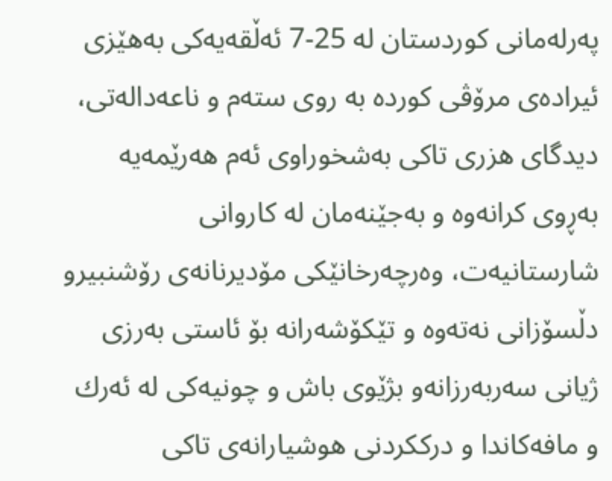په‌رله‌مانی‌ كوردستان له‌ 25-7 ئه‌ڵقه‌یه‌كی‌ به‌هێزی‌ ئیراده‌ی‌ مرۆڤی‌ كورده‌ به‌ روی‌ سته‌م و ناعه‌داله‌تی‌، دیدگای‌ هزری‌ تاكی‌ به‌شخوراوی‌ ئه‌م هه‌رێمه‌یه‌ به‌ڕوی‌ كرانه‌وه‌ و به‌جێنه‌مان له‌ كاروانی‌ شارستانیه‌ت، وه‌رچه‌رخانێكی‌ مۆدیرنانه‌ی‌ رۆشنبیرو دڵسۆزانی‌ نه‌ته‌وه‌ و تێكۆشه‌رانه‌ بۆ ئاستی‌ به‌رزی‌ ژیانی‌ سه‌ربه‌رزانه‌و بژێوی‌ باش و چونیه‌كی‌ له‌ ئه‌رك و مافه‌كاندا و درككردنی‌ هوشیارانه‌ی‌ تاكی‌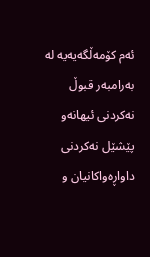ئه‌م كۆمه‌ڵگه‌یه‌یه‌ له‌ به‌رامبه‌ر قبوڵ نه‌كردنی‌ ئیهانه‌و پێشێل نه‌كردنی‌ داواڕه‌واكانیان و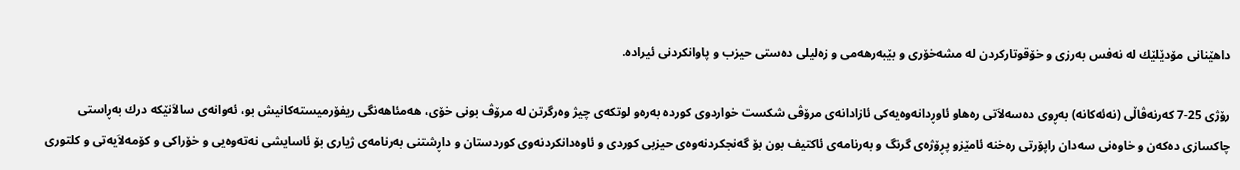داهێنانی‌ مۆدێلێك له‌ نه‌فس به‌رزی‌ و خۆقوتاركردن له‌ مشه‌خۆری‌ و بێبه‌رهه‌می‌ و زه‌لیلی‌ ده‌ستی‌ حیزب و پاوانكردنی‌ ئیراده‌.

رۆژی‌ 25-7 كه‌رنه‌ڤاڵی‌ (نه‌ئه‌كانه‌) به‌ڕوی‌ ده‌سه‌لاَتی‌ ره‌هاو ئاوڕدانه‌وه‌یه‌كی‌ ئازادانه‌ی‌ مرۆڤی‌ شكست خواردوی‌ كورده‌ به‌ره‌و لوتكه‌ی‌ چیژ وه‌رگرتن له‌ مرۆڤ بونی‌ خۆی‌، هه‌مئاهه‌نگی‌ ریفۆرمیسته‌كانیش بو، ئه‌وانه‌ی‌ سالاَنێكه‌ درك به‌ڕاستی‌ چاكسازی‌ ده‌كه‌ن و خاوه‌نی‌ سه‌دان راپۆرتی‌ ره‌خنه‌ ئامێزو پڕۆژه‌ی‌ گرنگ و به‌رنامه‌ی‌ ئاكتیف بون بۆ گه‌نجكردنه‌وه‌ی‌ حیزبی‌ كوردی‌ و ئاوه‌دانكردنه‌وی‌ كوردستان و داڕشتنی‌ به‌رنامه‌ی‌ ژیاری‌ بۆ ئاسایشی‌ نه‌ته‌وه‌یی‌ و خۆراكی‌ و كۆمه‌لاَیه‌تی‌ و كلتوری‌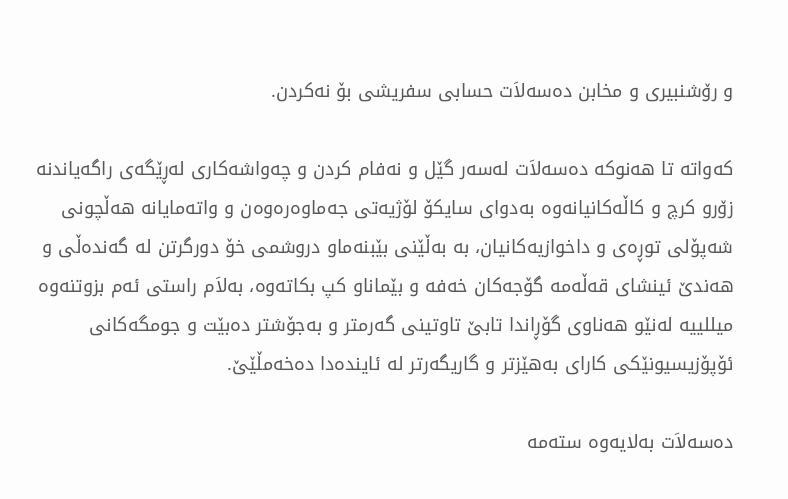و رۆشنبیری‌ و مخابن ده‌سه‌لاَت حسابی‌ سفریشی‌ بۆ نه‌كردن.

كه‌واته‌ تا هه‌نوكه‌ ده‌سه‌لاَت له‌سه‌ر گێل و نه‌فام كردن و چه‌واشه‌كاری‌ له‌ڕێگه‌ی‌ راگه‌یاندنه‌ زۆرو كرچ و كاڵه‌كانیانه‌وه‌ به‌دوای‌ سایكۆ لۆژیه‌تی‌ جه‌ماوه‌ره‌وه‌ن و واته‌مایانه‌ هه‌ڵچونی‌ شه‌پۆلی‌ توڕه‌ی و داخوازیه‌كانیان، به‌ به‌ڵێنی‌ بێبنه‌ماو دروشمی‌ خۆ دورگرتن له‌ گه‌نده‌ڵی‌ و هه‌ندێ‌ ئینشای‌ قه‌ڵه‌مه‌ گۆجه‌كان خه‌فه‌ و بێماناو كپ بكاته‌وه‌، به‌لاَم راستی‌ ئه‌م بزوتنه‌وه‌ میللییه‌ له‌نێو هه‌ناوی‌ گۆڕاندا تابێ‌ تاوتینی‌ گه‌رمتر و به‌جۆشتر ده‌بێت و جومگه‌كانی‌ ئۆپۆزیسیونێكی‌ كارای‌ به‌هێزتر و گاریگه‌رتر له‌ ئاینده‌دا ده‌خه‌مڵێێ‌.

ده‌سه‌لاَت به‌لایه‌وه‌ سته‌مه‌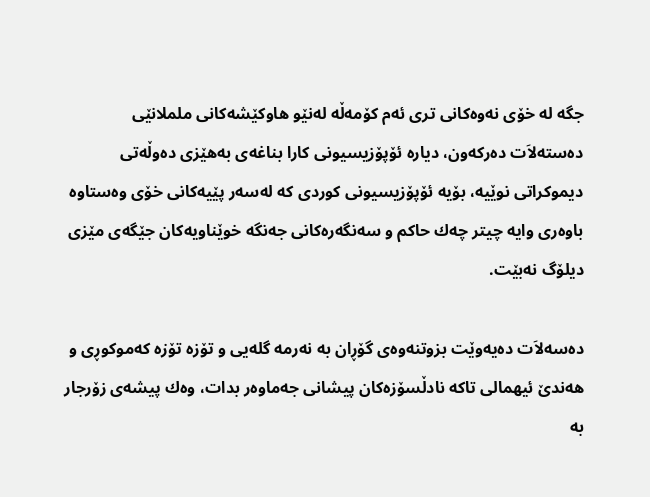جگه‌ له‌ خۆی‌ نه‌وه‌كانی‌ تری‌ ئه‌م كۆمه‌ڵه‌ له‌نێو هاوكێشه‌كانی‌ ململانێی‌ ده‌سته‌لاَت ده‌ركه‌ون، دیاره‌ ئۆپۆزیسیونی‌ كارا بناغه‌ی‌ به‌هێزی‌ ده‌وڵه‌تی‌ دیموكراتی نوێیه‌، بۆیه‌ ئۆپۆزیسیونی‌ كوردی‌ كه‌ له‌سه‌ر پێیه‌كانی‌ خۆی‌ وه‌ستاوه‌ باوه‌ری‌ وایه‌ چیتر چه‌ك حاكم و سه‌نگه‌ره‌كانی‌ جه‌نگه‌ خوێناویه‌كان جێگه‌ی‌ مێزی‌ دیلۆگ نه‌بێت.

ده‌سه‌لاَت ده‌یه‌وێت بزوتنه‌وه‌ی‌ گۆڕان به‌ نه‌رمه‌ گله‌یی و تۆزه‌ تۆزه‌ كه‌موكوڕی‌ و هه‌ندێ‌ ئیهمالی‌ تاكه‌ نادڵسۆزه‌كان پیشانی‌ جه‌ماوه‌ر بدات، وه‌ك پیشه‌ی‌ زۆرجار به‌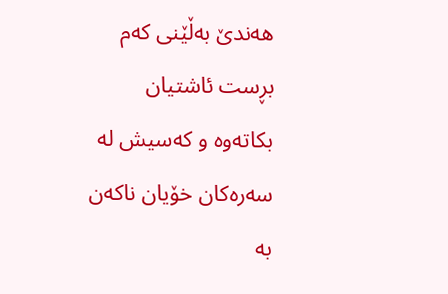هه‌ندێ‌ به‌ڵێنی‌ كه‌م بڕست ئاشتیان بكاته‌وه‌ و كه‌سیش له‌ سه‌ره‌كان خۆیان ناكه‌ن به‌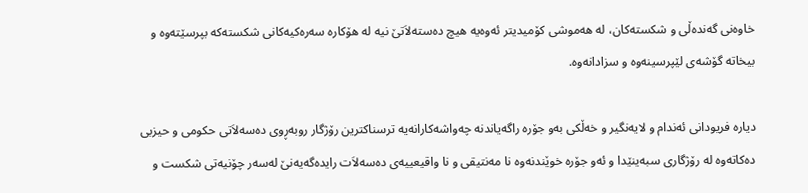خاوه‌نی‌ گه‌نده‌ڵی‌ و شكسته‌كان، له‌ هه‌موشی‌ كۆمیدیتر ئه‌وه‌یه‌ هیچ ده‌سته‌لاَتێ‌ نیه‌ له‌ هۆكاره‌ سه‌ره‌كیه‌كانی‌ شكسته‌كه‌ بپرسێته‌وه‌ و بیخاته‌ گۆشه‌ی‌ لێپرسینه‌وه‌ و سزادانه‌وه‌.

دیاره‌ فریودانی‌ ئه‌ندام و لایه‌نگیر و خه‌ڵكی‌ به‌و جۆره‌ راگه‌یاندنه‌ چه‌واشه‌كارانه‌یه‌ ترسناكترین رۆژگار روبه‌ڕوی‌ ده‌سه‌لاَتی‌ حكومی‌ و حیزبی‌ ده‌كاته‌وه‌ له‌ رۆژگاری‌ سبه‌ینێدا و ئه‌و جۆره‌ خوێندنه‌وه‌ نا مه‌نتیقی‌ و نا واقیعییه‌ی‌ ده‌سه‌لاَت رایده‌گه‌یه‌نێ‌ له‌سه‌ر چۆنیه‌تی‌ شكست و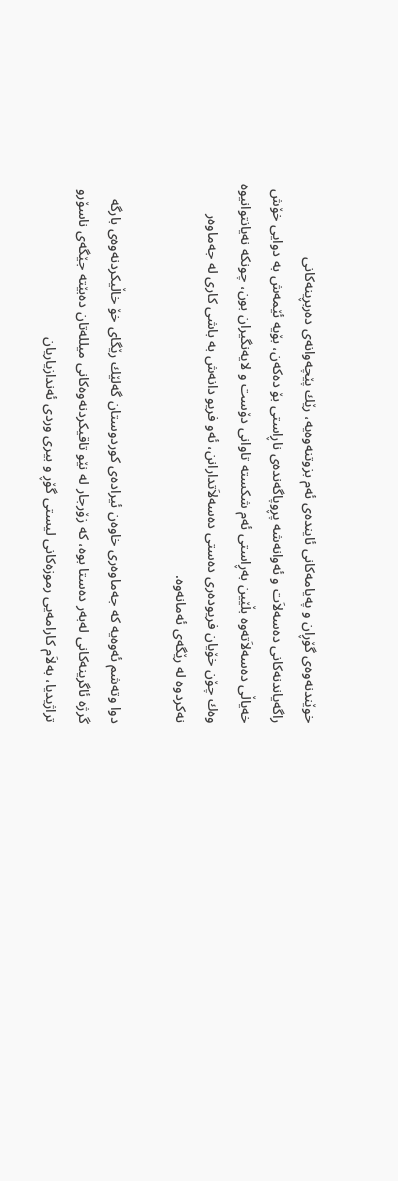خوێندنه‌وه‌ی‌ گۆڕان و په‌یامه‌كانی‌ ئاینده‌ی‌ ئه‌م بزوتنه‌وه‌یه‌، رێك پێچه‌وانه‌ی‌ ده‌ربڕینه‌كانی‌ راگه‌یاندنه‌كانی‌ ده‌سه‌لاَت و ئه‌وانه‌شه‌ پڕوپاگه‌نده‌ی‌ ناڕاستی‌ بۆ ده‌كه‌ن، بۆیه‌ ئێمه‌ش به‌ دوایی‌ خۆش خه‌یاڵی‌ ده‌سه‌لاَته‌وه‌ بڵێین به‌ڕاستی‌ ئه‌م شكسته‌ تاوانی‌ دۆست و لایه‌نگیران بون، چونكه‌ نه‌یانتوانیوه‌ وه‌ك چۆن خۆیان فریوده‌ری‌ ده‌ستی‌ ده‌سه‌لاَتدارانن، ئه‌و فریو دانه‌ش به‌ باشی‌ كاری‌ له‌ جه‌ماوه‌ر نه‌كردوه‌ له‌ رێگه‌ی‌ ئه‌مانه‌وه‌.

دوا وته‌شم ئه‌وه‌یه‌ كه‌ جه‌ماوه‌ری‌ خاوه‌ن ئیراده‌ی‌ كوردوستان گه‌لێك رێگای‌ خۆ خاڵیكردنه‌وه‌ی‌ بارگه‌ گرژه‌ ئاگرینه‌كانی‌ له‌به‌ر ده‌ستا بوه‌، كه‌ زۆرجار له‌ نێو تاقیكردنه‌وه‌كانی‌ میلله‌تان ده‌بێته‌ جێگه‌ی‌ ناسۆرو تراژیدیا، به‌لاَم كارامه‌یی‌ رموزه‌كانی‌ لیستی‌ گۆڕ و بیری‌ وردی‌ ئه‌ندازیاریان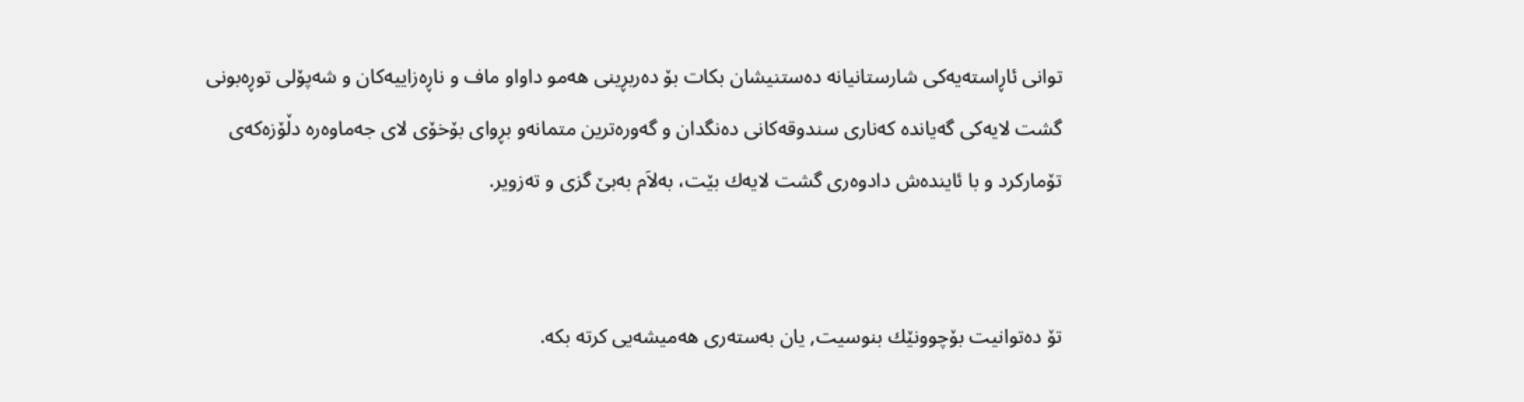توانی‌ ئاڕاسته‌یه‌كی‌ شارستانیانه‌ ده‌ستنیشان بكات بۆ ده‌ربڕینی‌ هه‌مو داواو ماف و ناڕه‌زاییه‌كان و شه‌پۆلی‌ توڕه‌بونی‌ گشت لایه‌كی‌ گه‌یانده‌ كه‌ناری‌ سندوقه‌كانی‌ ده‌نگدان و گه‌وره‌ترین متمانه‌و بڕوای‌ بۆخۆی‌ لای‌ جه‌ماوه‌ره‌ دڵۆزه‌كه‌ی‌ تۆماركرد و با ئاینده‌ش دادوه‌ری‌ گشت لایه‌ك بێت، به‌لاَم به‌بێ‌ گزی‌ و ته‌زویر.


تۆ ده‌توانیت بۆچوونێك بنوسیت, یان به‌سته‌ری هه‌میشه‌یی كرته‌ بكه‌.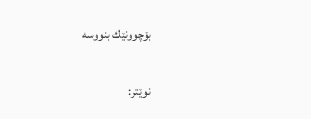بۆچوونێك بنووسه‌

نوێتر: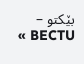بێکتو – BECTU »